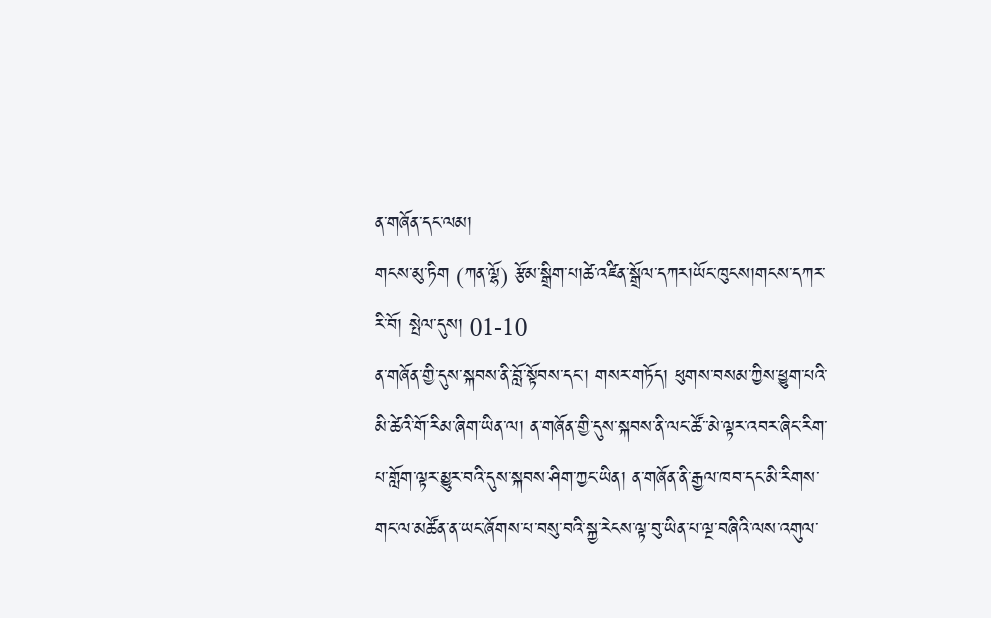ན་གཞོན་དང་ལམ།
གངས་མུ་ཏིག (ཀན་ལྷོ) རྩོམ་སྒྲིག་པ།ཚེ་འཛིན་སྒྲོལ་དཀར།ཡོང་ཁུངས།གངས་དཀར་རི་བོ། སྤེལ་དུས། 01-10
ན་གཞོན་གྱི་དུས་སྐབས་ནི་བློ་སྟོབས་དང་། གསར་གཏོད། ཕུགས་བསམ་ཀྱིས་ཕྱུག་པའི་མི་ཚེའི་གོ་རིམ་ཞིག་ཡིན་ལ། ན་གཞོན་གྱི་དུས་སྐབས་ནི་ལང་ཚོ་་མེ་ལྟར་འབར་ཞིང་རིག་པ་གློག་ལྟར་མྱུར་བའི་དུས་སྐབས་ཤིག་ཀྱང་ཡིན། ན་གཞོན་ནི་རྒྱལ་ཁབ་དང་མི་རིགས་གང་ལ་མཚོན་ན་ཡང་ཞོགས་པ་བསུ་བའི་སྐྱ་རེངས་ལྟ་བུ་ཡིན་པ་ལྔ་བཞིའི་ལས་འགུལ་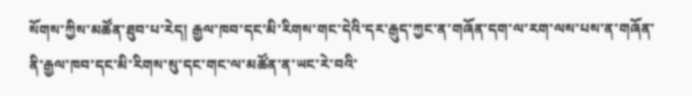སོགས་ཀྱིས་མཚོན་ཐུབ་པ་རེད། རྒྱལ་ཁབ་དང་མི་རིགས་གང་དེའི་དར་རྒུད་ཀྱང་ན་གཞོན་དག་ལ་རག་ལས་པས་ན་གཞོན་ནི་རྒྱལ་ཁབ་དང་མི་རིགས་སུ་དང་གང་ལ་མཚོན་ན་ཡང་རེ་བའི་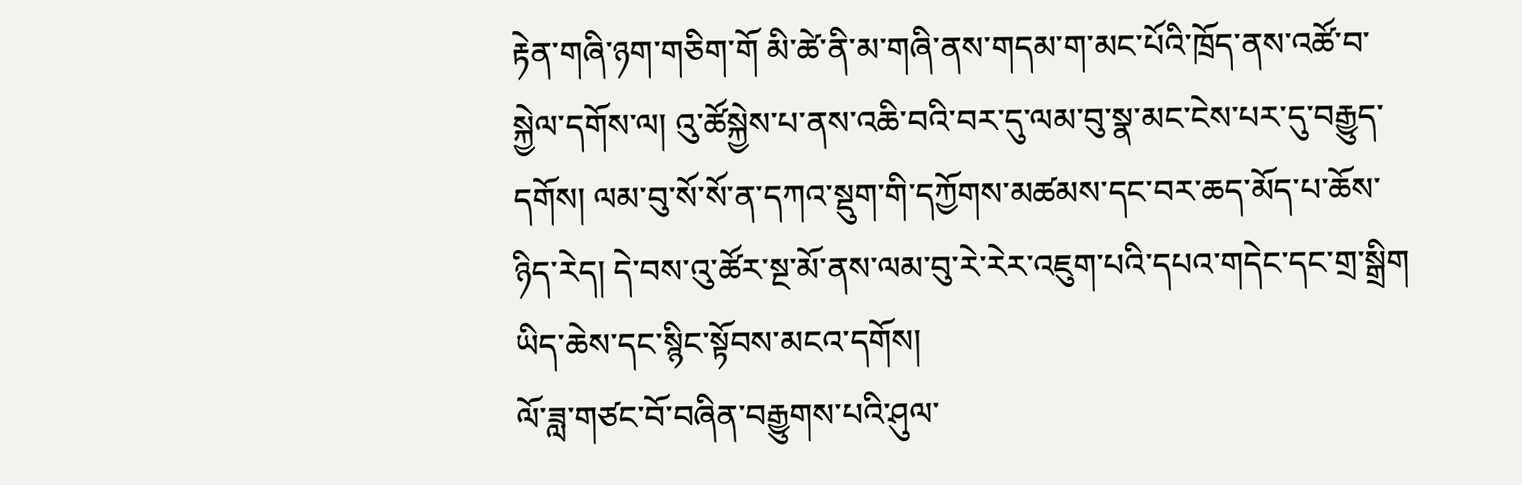རྟེན་གཞི་ཉག་གཅིག་གོ མི་ཚེ་ནི་མ་གཞི་ནས་གདམ་ག་མང་པོའི་ཁྲོད་ནས་འཚོ་བ་སྐྱེལ་དགོས་ལ། འུ་ཚོསྐྱེས་པ་ནས་འཆི་བའི་བར་དུ་ལམ་བུ་སྣ་མང་ངེས་པར་དུ་བརྒྱུད་དགོས། ལམ་བུ་སོ་སོ་ན་དཀའ་སྡུག་གི་དཀྱོགས་མཚམས་དང་བར་ཆད་མོད་པ་ཆོས་ཉིད་རེད། དེ་བས་འུ་ཚོར་སྔ་མོ་ནས་ལམ་བུ་རེ་རེར་འཇུག་པའི་དཔའ་གདེང་དང་གྲ་སྒྲིག ཡིད་ཆེས་དང་སྙིང་སྟོབས་མངའ་དགོས།
ལོ་ཟླ་གཙང་བོ་བཞིན་བརྒྱུགས་པའི་ཤུལ་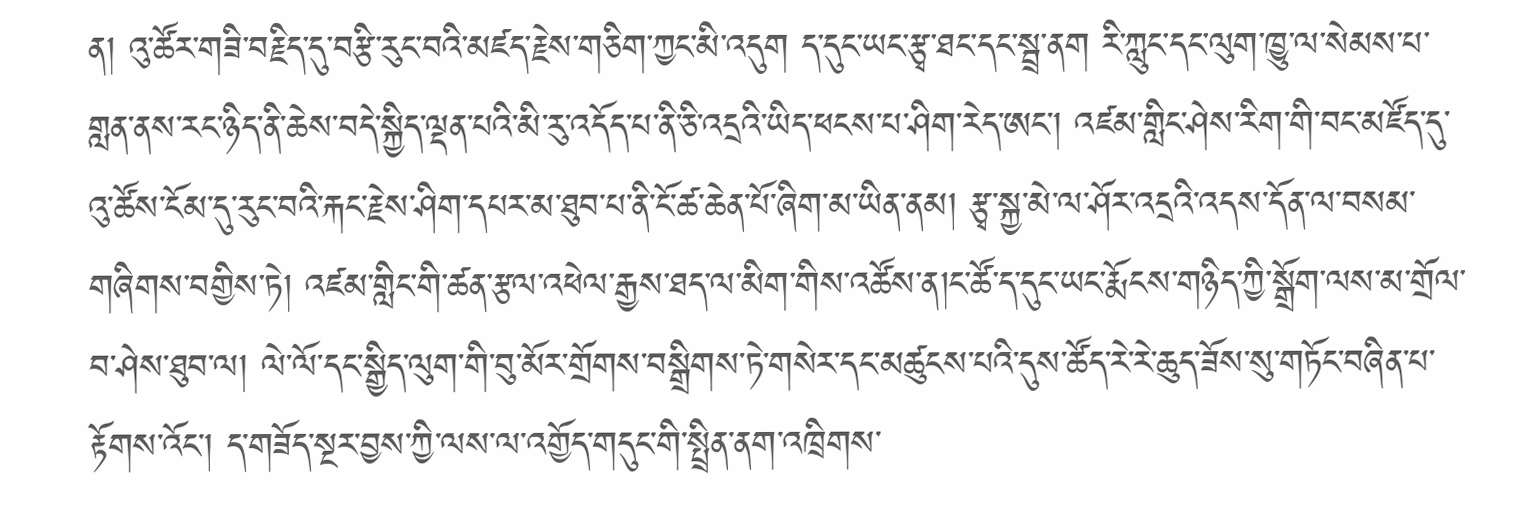ན། འུ་ཚོར་གཟི་བརྗིད་དུ་བརྩི་རུང་བའི་མཛད་རྗེས་གཅིག་ཀྱང་མི་འདུག ད་དུང་ཡང་རྩྭ་ཐང་དང་སྦྲ་ནག རི་ཀླུང་དང་ལུག་ཁྱུ་ལ་སེམས་པ་གླན་ནས་རང་ཉིད་ནི་ཆེས་བདེ་སྐྱིད་ལྡན་པའི་མི་རུ་འདོད་པ་ནི་ཅི་འདྲའི་ཡིད་ཕངས་པ་ཤིག་རེད་ཨང་། འཛམ་གླིང་ཤེས་རིག་གི་བང་མཛོད་དུ་འུ་ཚོས་ངོམ་དུ་རུང་བའི་རྐང་རྗེས་ཤིག་དཔར་མ་ཐུབ་པ་ནི་ངོ་ཚ་ཆེན་པོ་ཞིག་མ་ཡིན་ནམ། རྩྭ་སྐྱ་མེ་ལ་ཤོར་འདྲའི་འདས་དོན་ལ་བསམ་གཞིགས་བགྱིས་ཏེ། འཛམ་གླིང་གི་ཚན་རྩལ་འཕེལ་རྒྱས་ཐད་ལ་མིག་གིས་འཚོས་ན།ང་ཚོ་ད་དུང་ཡང་རྨོངས་གཉིད་ཀྱི་སྒྲོག་ལས་མ་གྲོལ་བ་ཤེས་ཐུབ་ལ། ལེ་ལོ་དང་སྒྱིད་ལུག་གི་བུ་མོར་གྲོགས་བསྒྲིགས་ཏེ་གསེར་དང་མཚུངས་པའི་དུས་ཚོད་རེ་རེ་ཆུད་ཟོས་སུ་གཏོང་བཞིན་པ་རྟོགས་འོང་། ད་གཟོད་སྔར་བྱས་ཀྱི་ལས་ལ་འགྱོད་གདུང་གི་སྤྲིན་ནག་འཁྲིགས་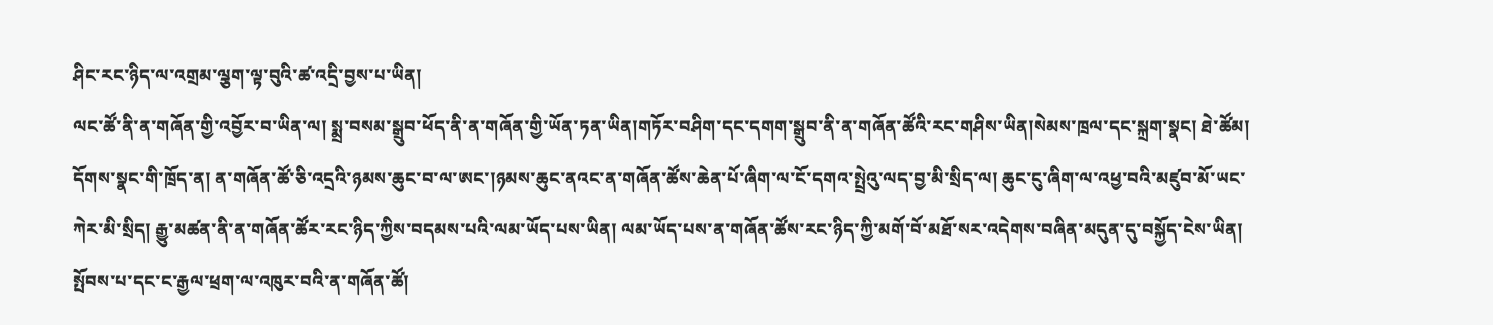ཤིང་རང་ཉིད་ལ་འགྲམ་ལྕག་ལྟ་བུའི་ཚ་འདྲི་བྱས་པ་ཡིན།
ལང་ཚོ་ནི་ན་གཞོན་གྱི་འབྱོར་བ་ཡིན་ལ། སྨྲ་བསམ་སྒྲུབ་ཕོད་ནི་ན་གཞོན་གྱི་ཡོན་ཏན་ཡིན།གཏོར་བཤིག་དང་དགག་སྒྲུབ་ནི་ན་གཞོན་ཚོའི་རང་གཤིས་ཡིན།སེམས་ཁྲལ་དང་སྐྲག་སྣང། ཐེ་ཚོམ། དོགས་སྣང་གི་ཁྲོད་ན། ན་གཞོན་ཚོ་ཅི་འདྲའི་ཉམས་ཆུང་བ་ལ་ཨང་།ཉམས་ཆུང་ནའང་ན་གཞོན་ཚོས་ཆེན་པོ་ཞིག་ལ་ངོ་དགའ་སྤྲེའུ་ལད་བྱ་མི་སྲིད་ལ། ཆུང་ངུ་ཞིག་ལ་འཕྱ་བའི་མཛུབ་མོ་ཡང་ཀེར་མི་སྲིད། རྒྱུ་མཚན་ནི་ན་གཞོན་ཚོར་རང་ཉིད་ཀྱིས་བདམས་པའི་ལམ་ཡོད་པས་ཡིན། ལམ་ཡོད་པས་ན་གཞོན་ཚོས་རང་ཉིད་ཀྱི་མགོ་བོ་མཐོ་སར་འདེགས་བཞིན་མདུན་དུ་བསྐྱོད་ངེས་ཡིན། སྤོབས་པ་དང་ང་རྒྱལ་ཕྲག་ལ་འཁུར་བའི་ན་གཞོན་ཚོ།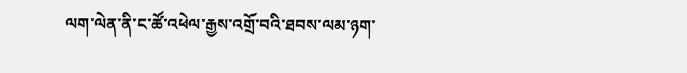ལག་ལེན་ནི་ང་ཚོ་འཕེལ་རྒྱས་འགྲོ་བའི་ཐབས་ལམ་ཉག་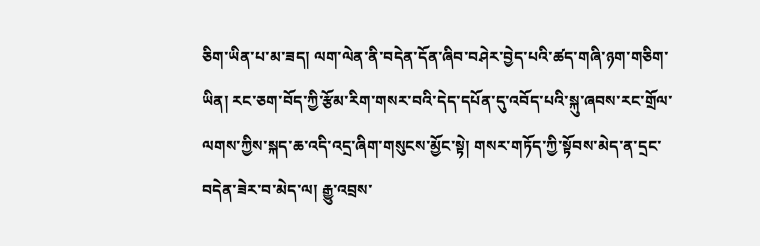ཅིག་ཡིན་པ་མ་ཟད། ལག་ལེན་ནི་བདེན་དོན་ཞིབ་བཤེར་བྱེད་པའི་ཚད་གཞི་ཉག་གཅིག་ཡིན། རང་ཅག་བོད་ཀྱི་རྩོམ་རིག་གསར་བའི་དེད་དཔོན་དུ་འབོད་པའི་སྐུ་ཞབས་རང་གྲོལ་ལགས་ཀྱིས་སྐད་ཆ་འདི་འདྲ་ཞིག་གསུངས་མྱོང་སྟེ། གསར་གཏོད་ཀྱི་སྟོབས་མེད་ན་དྲང་བདེན་ཟེར་བ་མེད་ལ། རྒྱུ་འབྲས་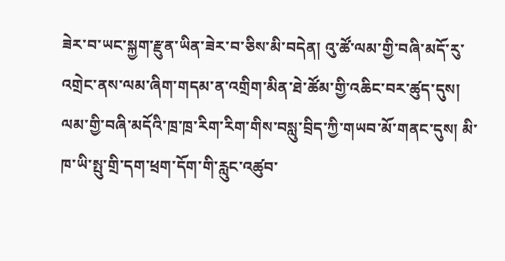ཟེར་བ་ཡང་སྐྱག་རྫུན་ཡིན་ཟེར་བ་ཅིས་མི་བདེན། འུ་ཚོ་ལམ་གྱི་བཞི་མདོ་རུ་འགྲེང་ནས་ལམ་ཞིག་གདམ་ན་འགྲིག་མིན་ཐེ་ཚོམ་གྱི་འཆིང་བར་ཚུད་དུས། ལམ་གྱི་བཞི་མདོའི་ཁྲ་ཁྲ་རིག་རིག་གིས་བསླུ་བྲིད་ཀྱི་གཡབ་མོ་གནང་དུས། མི་ཁ་ཡི་སྤུ་གྲི་དག་ཕྲག་དོག་གི་རླུང་འཚུབ་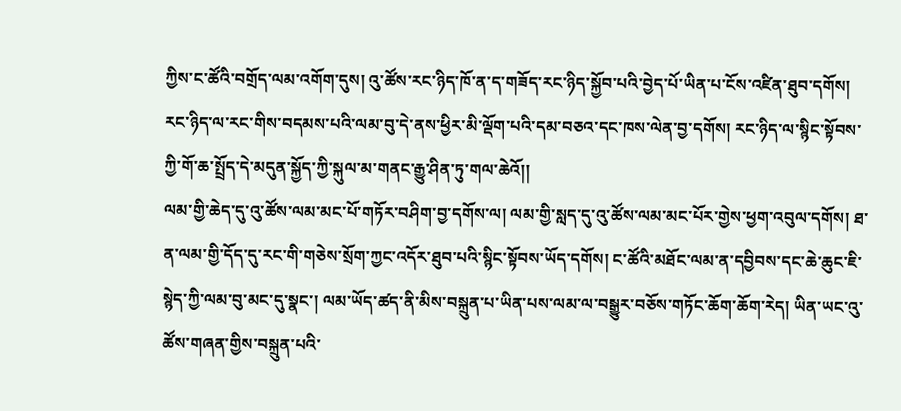ཀྱིས་ང་ཚོའི་བགྲོད་ལམ་འགོག་དུས། འུ་ཚོས་རང་ཉིད་ཁོ་ན་ད་གཟོད་རང་ཉིད་སྐྱོབ་པའི་བྱེད་པོ་ཡིན་པ་ངོས་འཛིན་ཐུབ་དགོས། རང་ཉིད་ལ་རང་གིས་བདམས་པའི་ལམ་བུ་དེ་ནས་ཕྱིར་མི་ལྡོག་པའི་དམ་བཅའ་དང་ཁས་ལེན་བྱ་དགོས། རང་ཉིད་ལ་སྙིང་སྟོབས་ཀྱི་གོ་ཆ་སྤྲོད་དེ་མདུན་སྐྱོད་ཀྱི་སྐུལ་མ་གནང་རྒྱུ་ཤིན་ཏུ་གལ་ཆེའོ།།
ལམ་གྱི་ཆེད་དུ་འུ་ཚོས་ལམ་མང་པོ་གཏོར་བཤིག་བྱ་དགོས་ལ། ལམ་གྱི་སླད་དུ་འུ་ཚོས་ལམ་མང་པོར་གྱེས་ཕྱག་འབུལ་དགོས། ཐ་ན་ལམ་གྱི་དོད་དུ་རང་གི་གཅེས་སྲོག་ཀྱང་འདོར་ཐུབ་པའི་སྙིང་སྟོབས་ཡོད་དགོས། ང་ཚོའི་མཐོང་ལམ་ན་དབྱིབས་དང་ཆེ་ཆུང་ཇི་སྙེད་ཀྱི་ལམ་བུ་མང་དུ་སྣང་། ལམ་ཡོད་ཚད་ནི་མིས་བསྐྲུན་པ་ཡིན་པས་ལམ་ལ་བསྒྱུར་བཅོས་གཏོང་ཆོག་ཆོག་རེད། ཡིན་ཡང་འུ་ཚོས་གཞན་གྱིས་བསྐྲུན་པའི་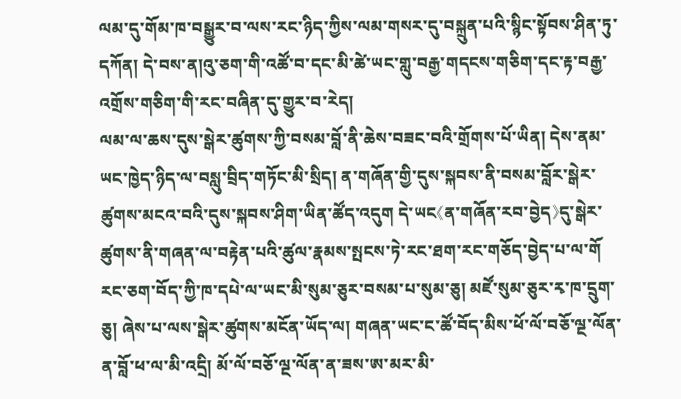ལམ་དུ་གོམ་ཁ་བསྒྱུར་བ་ལས་རང་ཉིད་ཀྱིས་ལམ་གསར་དུ་བསྐྲུན་པའི་སྙིང་སྟོབས་ཤིན་ཏུ་དཀོན། དེ་བས་ན།འུ་ཅག་གི་འཚོ་བ་དང་མི་ཚེ་ཡང་གླུ་བརྒྱ་གདངས་གཅིག་དང་རྟ་བརྒྱ་འགྲོས་གཅིག་གི་རང་བཞིན་དུ་གྱུར་བ་རེད།
ལམ་ལ་ཆས་དུས་སྒེར་ཚུགས་ཀྱི་བསམ་བློ་ནི་ཆེས་བཟང་བའི་གྲོགས་པོ་ཡིན། དེས་ནམ་ཡང་ཁྱེད་ཉིད་ལ་བསླུ་བྲིད་གཏོང་མི་སྲིད། ན་གཞོན་གྱི་དུས་སྐབས་ནི་བསམ་བློར་སྒེར་ཚུགས་མངའ་བའི་དུས་སྐབས་ཤིག་ཡིན་ཚོད་འདུག དེ་ཡང《ན་གཞོན་རབ་བྱེད》དུ་སྒེར་ཚུགས་ནི་གཞན་ལ་བརྟེན་པའི་ཚུལ་རྣམས་སྤངས་ཏེ་རང་ཐག་རང་གཅོད་བྱེད་པ་ལ་གོ
རང་ཅག་བོད་ཀྱི་ཁ་དཔེ་ལ་ཡང་མི་སུམ་ཅུར་བསམ་པ་སུམ་ཅུ། མཛོ་སུམ་ཅུར་རྭ་ཁ་དྲུག་ཅུ། ཞེས་པ་ལས་སྒེར་ཚུགས་མངོན་ཡོད་ལ། གཞན་ཡང་ང་ཚོ་བོད་མིས་ཕོ་ལོ་བཅོ་ལྔ་ལོན་ན་བློ་ཕ་ལ་མི་འདྲི། མོ་ལོ་བཅོ་ལྔ་ལོན་ན་ཟས་ཨ་མར་མི་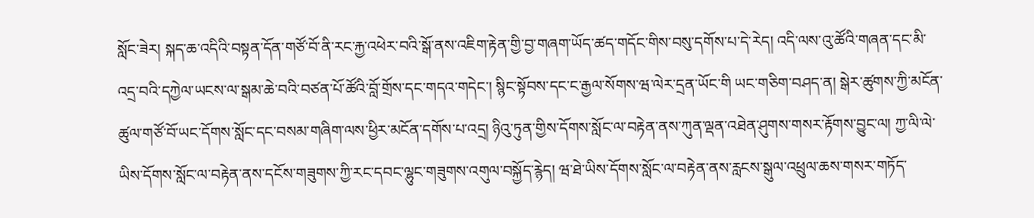སློང་ཟེར། སྐད་ཆ་འདིའི་བསྟན་དོན་གཙོ་བོ་ནི་རང་རྐྱ་འཕེར་བའི་སྒོ་ནས་འཇིག་རྟེན་གྱི་བྱ་གཞག་ཡོད་ཚད་གདོང་གིས་བསུ་དགོས་པ་དེ་རེད། འདི་ལས་འུ་ཚོའི་གཞན་དང་མི་འདྲ་བའི་དཀྱེལ་ཡངས་ལ་སྒམ་ཆེ་བའི་བཙན་པོ་ཚོའི་བློ་གྲོས་དང་གདའ་གདེང་། སྙིང་སྟོབས་དང་ང་རྒྱལ་སོགས་ཝ་ལེར་དྲན་ཡོང་གི ཡང་གཅིག་བཤད་ན། སྒེར་ཚུགས་ཀྱི་མངོན་ཚུལ་གཙོ་བོ་ཡང་དོགས་སློང་དང་བསམ་གཞིག་ལས་ཕྱིར་མངོན་དགོས་པ་འདྲ། ཉིའུ་ཏུན་གྱིས་དོགས་སློང་ལ་བརྟེན་ནས་ཀུན་ལྡན་འཐེན་ཤུགས་གསར་རྟོགས་བྱུང་ལ། ཀྱ་ལི་ལེ་ཡིས་དོགས་སློང་ལ་བརྟེན་ནས་དངོས་གཟུགས་ཀྱི་རང་དབང་ལྷུང་གཟུགས་འགུལ་བསྐྱོད་རྙེད། ཝ་ཐེ་ཡིས་དོགས་སློང་ལ་བརྟེན་ནས་རླངས་སྒུལ་འཕྲུལ་ཆས་གསར་གཏོད་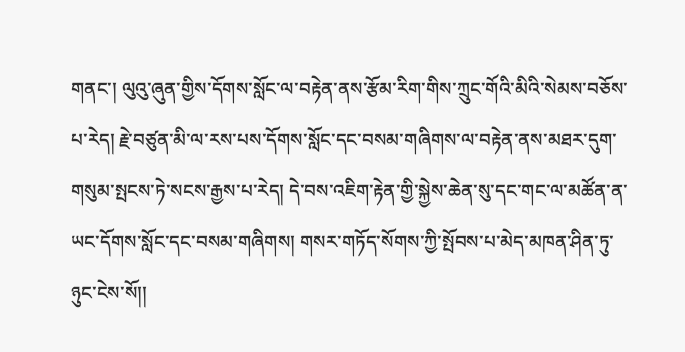གནང་། ལུའུ་ཞུན་གྱིས་དོགས་སློང་ལ་བརྟེན་ནས་རྩོམ་རིག་གིས་ཀྲུང་གོའི་མིའི་སེམས་བཅོས་པ་རེད། རྗེ་བཙུན་མི་ལ་རས་པས་དོགས་སློང་དང་བསམ་གཞིགས་ལ་བརྟེན་ནས་མཐར་དུག་གསུམ་སྤངས་ཏེ་སངས་རྒྱས་པ་རེད། དེ་བས་འཇིག་རྟེན་གྱི་སྐྱེས་ཆེན་སུ་དང་གང་ལ་མཚོན་ན་ཡང་དོགས་སློང་དང་བསམ་གཞིགས། གསར་གཏོད་སོགས་ཀྱི་སྤོབས་པ་མེད་མཁན་ཤིན་ཏུ་ཉུང་ངེས་སོ།།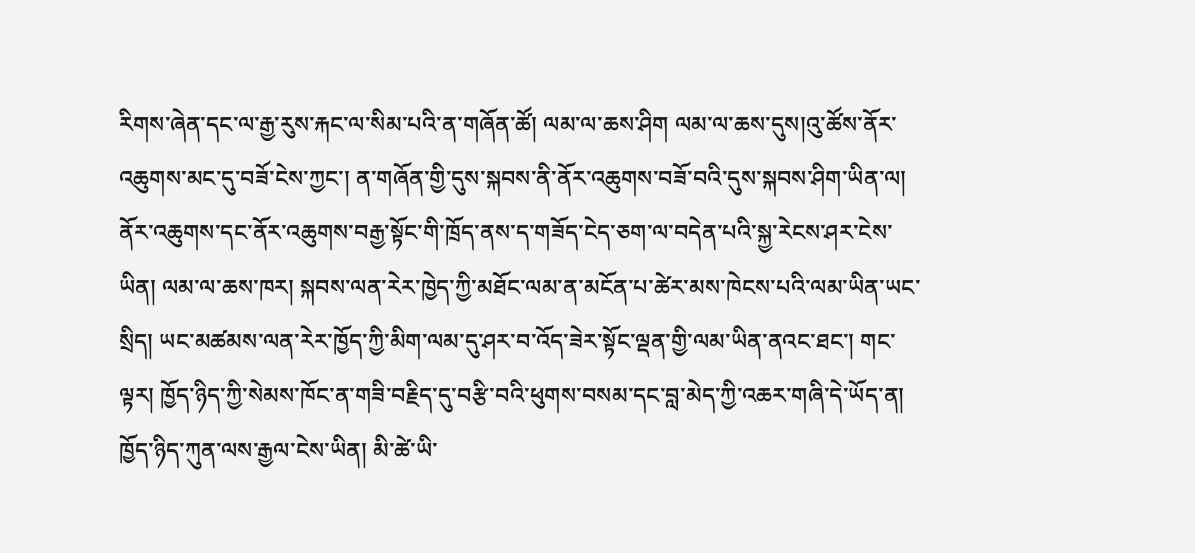རིགས་ཞེན་དང་ལ་རྒྱ་རུས་རྐང་ལ་སིམ་པའི་ན་གཞོན་ཚོ། ལམ་ལ་ཆས་ཤིག ལམ་ལ་ཆས་དུས།འུ་ཚོས་ནོར་འཆུགས་མང་དུ་བཟོ་ངེས་ཀྱང་། ན་གཞོན་གྱི་དུས་སྐབས་ནི་ནོར་འཆུགས་བཟོ་བའི་དུས་སྐབས་ཤིག་ཡིན་ལ། ནོར་འཆུགས་དང་ནོར་འཆུགས་བརྒྱ་སྟོང་གི་ཁྲོད་ནས་ད་གཟོད་ངེད་ཅག་ལ་བདེན་པའི་སྐྱ་རེངས་ཤར་ངེས་ཡིན། ལམ་ལ་ཆས་ཁར། སྐབས་ལན་རེར་ཁྱེད་ཀྱི་མཐོང་ལམ་ན་མངོན་པ་ཚེར་མས་ཁེངས་པའི་ལམ་ཡིན་ཡང་སྲིད། ཡང་མཚམས་ལན་རེར་ཁྱོད་ཀྱི་མིག་ལམ་དུ་ཤར་བ་འོད་ཟེར་སྟོང་ལྡན་གྱི་ལམ་ཡིན་ནའང་ཐང་། གང་ལྟར། ཁྱོད་ཉིད་ཀྱི་སེམས་ཁོང་ན་གཟི་བརྗིད་དུ་བརྩི་བའི་ཕུགས་བསམ་དང་བླ་མེད་ཀྱི་འཆར་གཞི་དེ་ཡོད་ན། ཁྱོད་ཉིད་ཀུན་ལས་རྒྱལ་ངེས་ཡིན། མི་ཚེ་ཡི་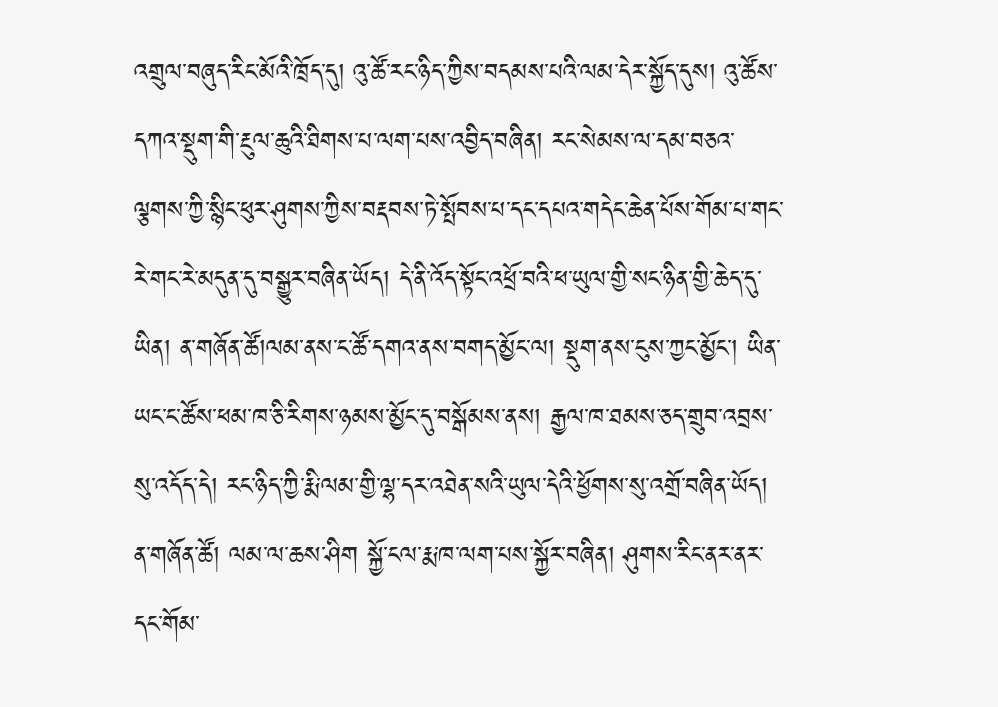འགྲུལ་བཞུད་རིང་མོའི་ཁྲོད་དུ། འུ་ཚོ་རང་ཉིད་ཀྱིས་བདམས་པའི་ལམ་དེར་སྐྱོད་དུས། འུ་ཚོས་དཀའ་སྡུག་གི་རྔུལ་ཆུའི་ཐིགས་པ་ལག་པས་འབྱིད་བཞིན། རང་སེམས་ལ་དམ་བཅའ་ལྕགས་ཀྱི་སྙིང་ཕུར་ཤུགས་ཀྱིས་བརྡབས་ཏེ་སྤོབས་པ་དང་དཔའ་གདེང་ཆེན་པོས་གོམ་པ་གང་རེ་གང་རེ་མདུན་དུ་བསྒྱུར་བཞིན་ཡོད། དེ་ནི་འོད་སྟོང་འཕྲོ་བའི་ཕ་ཡུལ་གྱི་སང་ཉིན་གྱི་ཆེད་དུ་ཡིན། ན་གཞོན་ཚོ།ལམ་ནས་ང་ཚོ་དགའ་ནས་བགད་མྱོང་ལ། སྡུག་ནས་ངུས་ཀྱང་མྱོང་། ཡིན་ཡང་ང་ཚོས་ཕམ་ཁ་ཅི་རིགས་ཉམས་མྱོང་དུ་བསྒོམས་ནས། རྒྱལ་ཁ་ཐམས་ཅད་གྲུབ་འབྲས་སུ་འདོད་དེ། རང་ཉིད་ཀྱི་རྨི་ལམ་གྱི་ལྷ་དར་འཐེན་སའི་ཡུལ་དེའི་ཕྱོགས་སུ་འགྲོ་བཞིན་ཡོད། ན་གཞོན་ཚོ། ལམ་ལ་ཆས་ཤིག སྐྱོ་ངལ་རྨ་ཁ་ལག་པས་སྐྱོར་བཞིན། ཤུགས་རིང་ནར་ནར་དང་གོམ་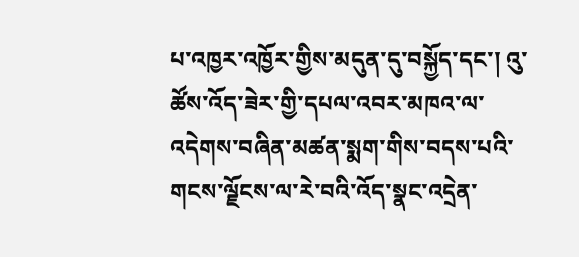པ་འཁྱར་འཁྱོར་གྱིས་མདུན་དུ་བསྐྱོད་དང་། འུ་ཚོས་འོད་ཟེར་གྱི་དཔལ་འབར་མཁའ་ལ་འདེགས་བཞིན་མཚན་སྨག་གིས་བདས་པའི་གངས་ལྗོངས་ལ་རེ་བའི་འོད་སྣང་འདྲེན་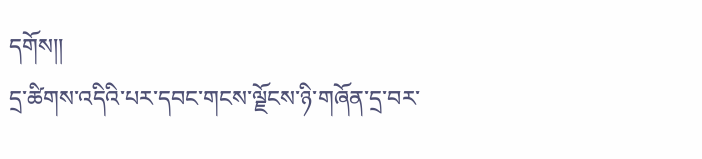དགོས།།
དྲ་ཚིགས་འདིའི་པར་དབང་གངས་ལྗོངས་ཉི་གཞོན་དྲ་བར་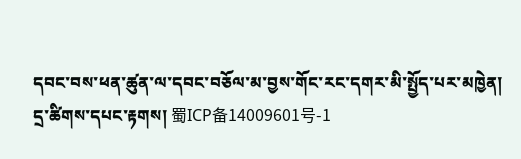དབང་བས་ཕན་ཚུན་ལ་དབང་བཅོལ་མ་བྱས་གོང་རང་དགར་མི་སྤྱོད་པར་མཁྱེན།
དྲ་ཚིགས་དཔང་རྟགས། 蜀ICP备14009601号-1